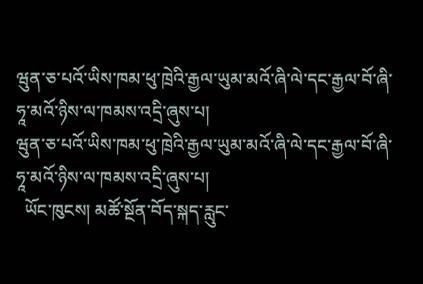ཝུན་ཅ་པའོ་ཡིས་ཁམ་ཕུ་ཁྲེའི་རྒྱལ་ཡུམ་མའོ་ཞི་ལེ་དང་རྒྱལ་བོ་ཞི་ཧཱ་མའོ་ཉིས་ལ་ཁམས་འདྲི་ཞུས་པ།
ཝུན་ཅ་པའོ་ཡིས་ཁམ་ཕུ་ཁྲེའི་རྒྱལ་ཡུམ་མའོ་ཞི་ལེ་དང་རྒྱལ་བོ་ཞི་ཧཱ་མའོ་ཉིས་ལ་ཁམས་འདྲི་ཞུས་པ།
  ཡོང་ཁུངས། མཚོ་སྔོན་བོད་སྐད་རླུང་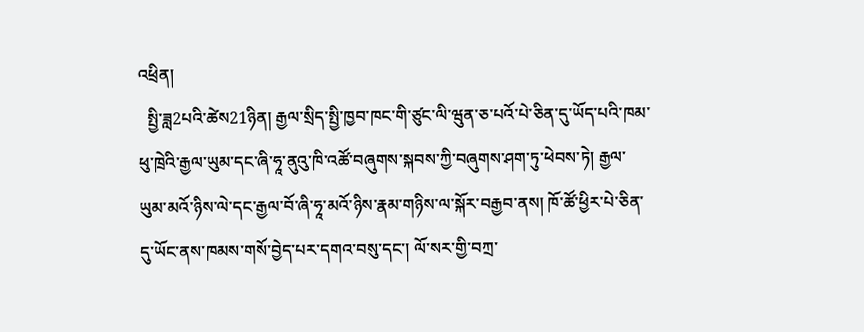འཕྲིན།
  སྤྱི་ཟླ2པའི་ཚེས21ཉིན། རྒྱལ་སྲིད་སྤྱི་ཁྱབ་ཁང་གི་ཙུང་ལི་ཝུན་ཅ་པའོ་པེ་ཅིན་དུ་ཡོད་པའི་ཁམ་ཕུ་ཁྲེའི་རྒྱལ་ཡུམ་དང་ཞི་ཧཱ་ནུའུ་ཁི་འཚོ་བཞུགས་སྐབས་ཀྱི་བཞུགས་ཤག་ཏུ་ཕེབས་ཏེ། རྒྱལ་ཡུམ་མའོ་ཉིས་ལེ་དང་རྒྱལ་བོ་ཞི་ཧཱ་མའོ་ཉིས་རྣམ་གཉིས་ལ་སྐོར་བརྒྱབ་ནས། ཁོ་ཚོ་ཕྱིར་པེ་ཅིན་དུ་ཡོང་ནས་ཁམས་གསོ་བྱེད་པར་དགའ་བསུ་དང་། ལོ་སར་གྱི་བཀྲ་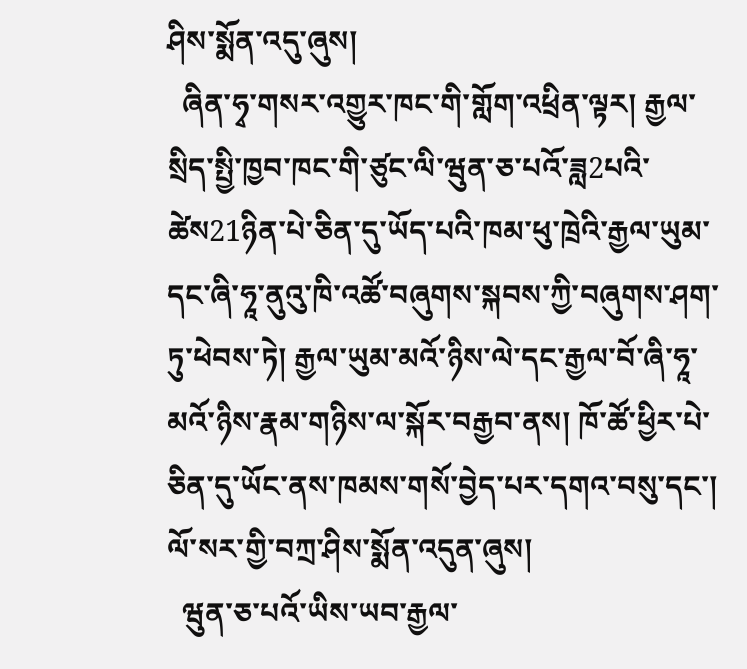ཤིས་སྨོན་འདུ་ཞུས།
  ཞིན་ཧྭ་གསར་འགྱུར་ཁང་གི་གློག་འཕྲིན་ལྟར། རྒྱལ་སྲིད་སྤྱི་ཁྱབ་ཁང་གི་ཙུང་ལི་ཝུན་ཅ་པའོ་ཟླ2པའི་ཚེས21ཉིན་པེ་ཅིན་དུ་ཡོད་པའི་ཁམ་ཕུ་ཁྲེའི་རྒྱལ་ཡུམ་དང་ཞི་ཧཱ་ནུའུ་ཁི་འཚོ་བཞུགས་སྐབས་ཀྱི་བཞུགས་ཤག་ཏུ་ཕེབས་ཏེ། རྒྱལ་ཡུམ་མའོ་ཉིས་ལེ་དང་རྒྱལ་བོ་ཞི་ཧཱ་མའོ་ཉིས་རྣམ་གཉིས་ལ་སྐོར་བརྒྱབ་ནས། ཁོ་ཚོ་ཕྱིར་པེ་ཅིན་དུ་ཡོང་ནས་ཁམས་གསོ་བྱེད་པར་དགའ་བསུ་དང་། ལོ་སར་གྱི་བཀྲ་ཤིས་སྨོན་འདུན་ཞུས།
  ཝུན་ཅ་པའོ་ཡིས་ཡབ་རྒྱལ་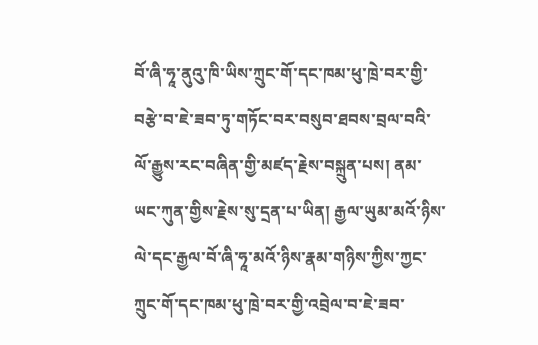བོ་ཞི་ཧཱ་ནུའུ་ཁི་ཡིས་ཀྲུང་གོ་དང་ཁམ་ཕུ་ཁྲེ་བར་གྱི་བརྩེ་བ་ཇེ་ཟབ་ཏུ་གཏོང་བར་བསུབ་ཐབས་བྲལ་བའི་ལོ་རྒྱུས་རང་བཞིན་གྱི་མཛད་རྗེས་བསྐྲུན་པས། ནམ་ཡང་ཀུན་གྱིས་རྗེས་སུ་དྲན་པ་ཡིན། རྒྱལ་ཡུམ་མའོ་ཉིས་ལེ་དང་རྒྱལ་བོ་ཞི་ཧཱ་མའོ་ཉིས་རྣམ་གཉིས་ཀྱིས་ཀྱང་ཀྲུང་གོ་དང་ཁམ་ཕུ་ཁྲེ་བར་གྱི་འབྲེལ་བ་ཇེ་ཟབ་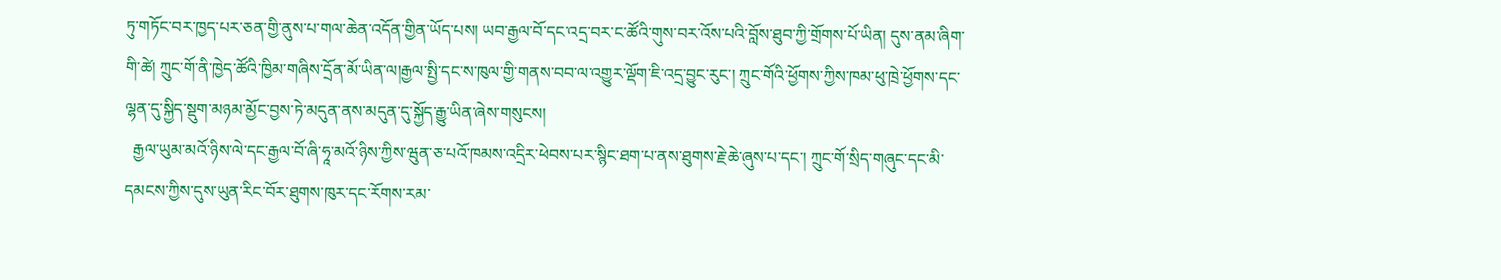ཏུ་གཏོང་བར་ཁྱད་པར་ཅན་གྱི་ནུས་པ་གལ་ཆེན་འདོན་གྱིན་ཡོད་པས། ཡབ་རྒྱལ་བོ་དང་འདྲ་བར་ང་ཚོའི་གུས་བར་འོས་པའི་བློས་ཐུབ་ཀྱི་གྲོགས་པོ་ཡིན། དུས་ནམ་ཞིག་གི་ཚེ། ཀྲུང་གོ་ནི་ཁྱེད་ཚོའི་ཁྱིམ་གཞིས་དྲོན་མོ་ཡིན་ལ།རྒྱལ་སྤྱི་དང་ས་ཁུལ་གྱི་གནས་བབ་ལ་འགྱུར་ལྡོག་ཇི་འདྲ་བྱུང་རུང་། ཀྲུང་གོའི་ཕྱོགས་ཀྱིས་ཁམ་ཕུ་ཁྲེ་ཕྱོགས་དང་ལྷན་དུ་སྐྱིད་སྡུག་མཉམ་མྱོང་བྱས་ཏེ་མདུན་ནས་མདུན་དུ་སྐྱོད་རྒྱུ་ཡིན་ཞེས་གསུངས།
  རྒྱལ་ཡུམ་མའོ་ཉིས་ལེ་དང་རྒྱལ་བོ་ཞི་ཧཱ་མའོ་ཉིས་ཀྱིས་ཝུན་ཅ་པའོ་ཁམས་འདྲིར་ཕེབས་པར་སྙིང་ཐག་པ་ནས་ཐུགས་རྗེ་ཆེ་ཞུས་པ་དང་། ཀྲུང་གོ་སྲིད་གཞུང་དང་མི་དམངས་ཀྱིས་དུས་ཡུན་རིང་བོར་ཐུགས་ཁུར་དང་རོགས་རམ་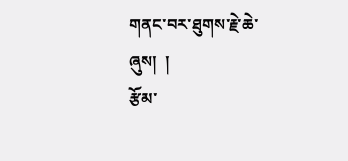གནང་བར་ཐུགས་རྗེ་ཆེ་ཞུས།  །
རྩོམ་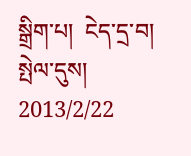སྒྲིག་པ།  ངེད་དྲ་བ།  སྤེལ་དུས། 2013/2/22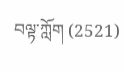བལྟ་ཀློག (2521)